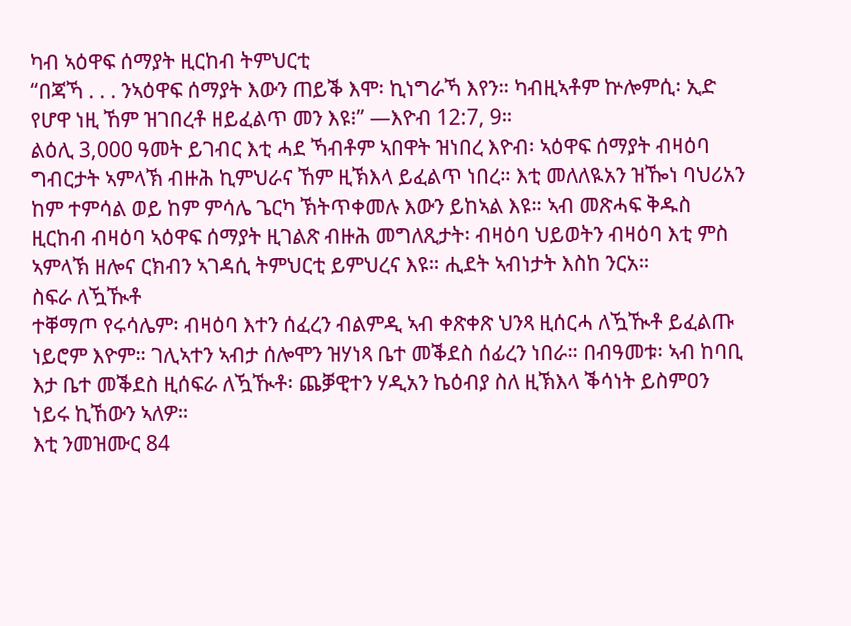ካብ ኣዕዋፍ ሰማያት ዚርከብ ትምህርቲ
“በጃኻ . . . ንኣዕዋፍ ሰማያት እውን ጠይቕ እሞ፡ ኪነግራኻ እየን። ካብዚኣቶም ኵሎምሲ፡ ኢድ የሆዋ ነዚ ኸም ዝገበረቶ ዘይፈልጥ መን እዩ፧” —እዮብ 12:7, 9።
ልዕሊ 3,000 ዓመት ይገብር እቲ ሓደ ኻብቶም ኣበዋት ዝነበረ እዮብ፡ ኣዕዋፍ ሰማያት ብዛዕባ ግብርታት ኣምላኽ ብዙሕ ኪምህራና ኸም ዚኽእላ ይፈልጥ ነበረ። እቲ መለለዪአን ዝዀነ ባህሪአን ከም ተምሳል ወይ ከም ምሳሌ ጌርካ ኽትጥቀመሉ እውን ይከኣል እዩ። ኣብ መጽሓፍ ቅዱስ ዚርከብ ብዛዕባ ኣዕዋፍ ሰማያት ዚገልጽ ብዙሕ መግለጺታት፡ ብዛዕባ ህይወትን ብዛዕባ እቲ ምስ ኣምላኽ ዘሎና ርክብን ኣገዳሲ ትምህርቲ ይምህረና እዩ። ሒደት ኣብነታት እስከ ንርአ።
ስፍራ ለዃዂቶ
ተቐማጦ የሩሳሌም፡ ብዛዕባ እተን ሰፈረን ብልምዲ ኣብ ቀጽቀጽ ህንጻ ዚሰርሓ ለዃዂቶ ይፈልጡ ነይሮም እዮም። ገሊኣተን ኣብታ ሰሎሞን ዝሃነጻ ቤተ መቕደስ ሰፊረን ነበራ። በብዓመቱ፡ ኣብ ከባቢ እታ ቤተ መቕደስ ዚሰፍራ ለዃዂቶ፡ ጨቓዊተን ሃዲአን ኬዕብያ ስለ ዚኽእላ ቕሳነት ይስምዐን ነይሩ ኪኸውን ኣለዎ።
እቲ ንመዝሙር 84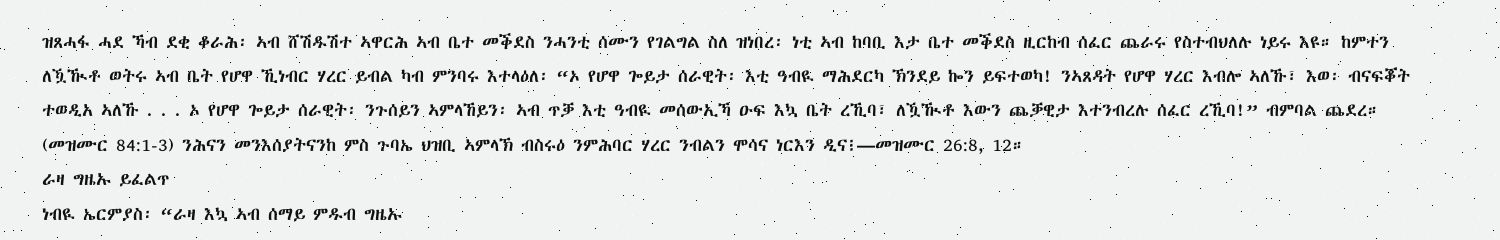ዝጸሓፋ ሓደ ኻብ ደቂ ቆራሕ፡ ኣብ ሸሽዱሽተ ኣዋርሕ ኣብ ቤተ መቕደስ ንሓንቲ ሰሙን የገልግል ስለ ዝነበረ፡ ነቲ ኣብ ከባቢ እታ ቤተ መቕደስ ዚርከብ ሰፈር ጨራሩ የስተብህለሉ ነይሩ እዩ። ከምተን ለዃዂቶ ወትሩ ኣብ ቤት የሆዋ ኺነብር ሃረር ይብል ካብ ምንባሩ እተላዕለ፡ “ኦ የሆዋ ጐይታ ሰራዊት፡ እቲ ዓብዪ ማሕደርካ ኽንደይ ኰን ይፍተወካ! ንኣጸዳት የሆዋ ሃረር እብሎ ኣለኹ፣ እወ፡ ብናፍቖት ተወዲአ ኣለኹ . . . ኦ የሆዋ ጐይታ ሰራዊት፡ ንጉሰይን ኣምላኸይን፡ ኣብ ጥቓ እቲ ዓብዪ መሰውኢኻ ዑፍ እኳ ቤት ረኺባ፣ ለዃዂቶ እውን ጨቓዊታ እተንብረሉ ሰፈር ረኺባ!” ብምባል ጨደረ። (መዝሙር 84:1-3) ንሕናን መንእሰያትናንከ ምስ ጉባኤ ህዝቢ ኣምላኽ ብስሩዕ ንምሕባር ሃረር ንብልን ሞሳና ነርእን ዲና፧—መዝሙር 26:8, 12።
ራዛ ግዜኡ ይፈልጥ
ነብዪ ኤርምያስ፡ “ራዛ እኳ ኣብ ሰማይ ምዱብ ግዜኡ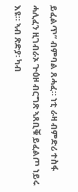ይፈልጥ” ብምባል ጸሓፈ። ነቲ ራዛ ብምድሪ ተስፋ ሓሊፈን ዚገብራኦ ጕዕዞ ብርግጽ ኣጸቢቑ ይፈልጦ ነይሩ እዩ። ኣብ ጽድያ፡ ካብ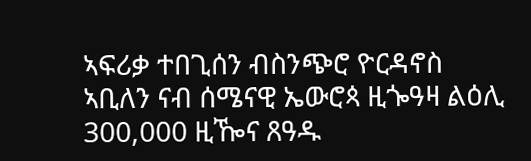ኣፍሪቃ ተበጊሰን ብስንጭሮ ዮርዳኖስ ኣቢለን ናብ ሰሜናዊ ኤውሮጳ ዚጐዓዛ ልዕሊ 300,000 ዚዀና ጸዓዱ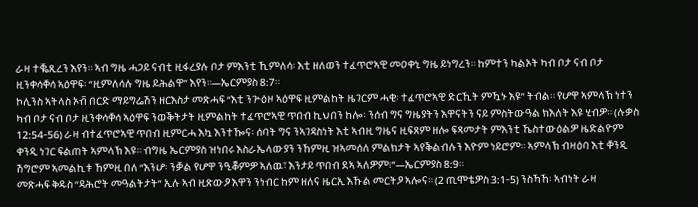ራዛ ተቘጺረን እየን። ኣብ ግዜ ሓጋይ ናብቲ ዚፋረያሉ ቦታ ምእንቲ ኺምለሳ፡ እቲ ዘለወን ተፈጥሮኣዊ መዐቀኒ ግዜ ይነግረን። ከምተን ካልኦት ካብ ቦታ ናብ ቦታ ዚንቀሳቐሳ ኣዕዋፍ፡ “ዚምለሳሉ ግዜ ይሕልዋ” እየን።—ኤርምያስ 8:7።
ኮሊንስ ኣትላስ ኦቭ በርድ ማይግሬሽን ዘርእስታ መጽሓፍ “እቲ ንጕዕዞ ኣዕዋፍ ዚምልከት ዜገርም ሓቂ፡ ተፈጥሮኣዊ ድርኺት ምዃኑ እዩ” ትብል። የሆዋ ኣምላኽ ነተን ካብ ቦታ ናብ ቦታ ዚንቀሳቐሳ ኣዕዋፍ ንወቕትታት ዚምልከት ተፈጥሮኣዊ ጥበብ ኪህበን ከሎ፡ ንሰብ ግና ግዜያትን እዋናትን ናይ ምስትውዓል ክእለት እዩ ሂብዎ። (ሉቃስ 12:54-56) ራዛ ብተፈጥሮኣዊ ጥበብ ዚምርሓ እኳ እንተዀና፡ ሰባት ግና ንኣገዳስነት እቲ ኣብዚ ግዜና ዚፍጸም ዘሎ ፍጻመታት ምእንቲ ኼስተውዕልዎ ዜድልዮም ቀንዲ ነገር ፍልጠት ኣምላኽ እዩ። ብግዜ ኤርምያስ ዝነበሩ እስራኤላውያን ንኸምዚ ዝኣመሰለ ምልክታት ኣየቕልብሉን እዮም ነይሮም። ኣምላኽ ብዛዕባ እቲ ቐንዲ ሽግሮም ኣመልኪቱ ኸምዚ በለ “እንሆ፡ ንቓል የሆዋ ንዒቖምዎ ኣለዉ፣ እንታይ ጥበብ ደኣ ኣለዎም፧”—ኤርምያስ 8:9።
መጽሓፍ ቅዱስ “ዳሕሮት መዓልትታት” ኢሉ ኣብ ዚጽውዖ እዋን ንነብር ከም ዘለና ዜርኢ እኹል መርትዖ ኣሎና። (2 ጢሞቴዎስ 3:1-5) ንስኻኸ፡ ኣብነት ራዛ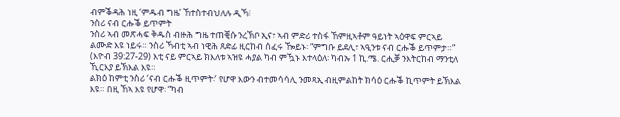ብምቕዳሕ ነዚ ‘ምዱብ ግዜ’ ኸተስተብህለሉ ዲኻ፧
ንስሪ ናብ ርሑቕ ይጥምት
ንስሪ ኣብ መጽሓፍ ቅዱስ ብዙሕ ግዜ ተጠቒሱ ንረኽቦ ኢና፣ ኣብ ምድሪ ተስፋ ኸምዚኣቶም ዓይነት ኣዕዋፍ ምርኣይ ልሙድ እዩ ነይሩ። ንስሪ ኻብቲ ኣብ ነዊሕ ጸድፊ ዚርከብ ሰፈሩ ዀይኑ፡ “ምግቡ ይደሊ፣ ኣዒንቱ ናብ ርሑቕ ይጥምታ።” (እዮብ 39:27-29) እቲ ናይ ምርኣይ ክእለቱ ኣዝዩ ሓያል ካብ ምዃኑ እተላዕለ፡ ካብኡ 1 ኪ.ሜ. ርሒቓ ንእትርከብ ማንቲለ ኺርእያ ይኽእል እዩ።
ልክዕ ከምቲ ንስሪ ‘ናብ ርሑቕ ዚጥምት፡’ የሆዋ እውን ብተመሳሳሊ ንመጻኢ ብዚምልከት ክሳዕ ርሑቕ ኪጥምት ይኽእል እዩ። በዚ ኸኣ እዩ የሆዋ፡ “ካብ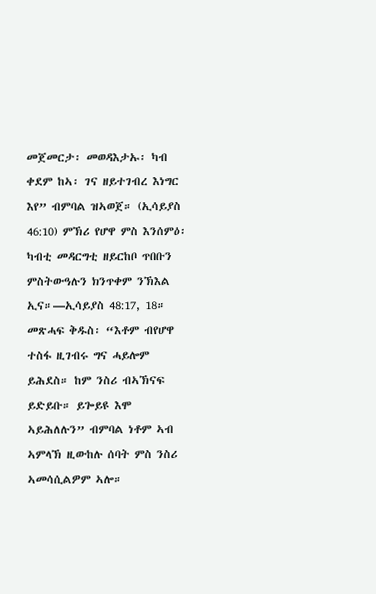መጀመርታ፡ መወዳእታኡ፡ ካብ ቀደም ከኣ፡ ገና ዘይተገብረ እነግር እየ” ብምባል ዝኣወጀ። (ኢሳይያስ 46:10) ምኽሪ የሆዋ ምስ እንሰምዕ፡ ካብቲ መዳርግቲ ዘይርከቦ ጥበቡን ምስትውዓሉን ክንጥቀም ንኽእል ኢና።—ኢሳይያስ 48:17, 18።
መጽሓፍ ቅዱስ፡ “እቶም ብየሆዋ ተስፋ ዚገብሩ ግና ሓይሎም ይሕደስ። ከም ንስሪ ብኣኽናፍ ይድይቡ። ይጐይዩ እሞ ኣይሕለሉን” ብምባል ነቶም ኣብ ኣምላኽ ዚውከሉ ሰባት ምስ ንስሪ ኣመሳሲልዎም ኣሎ።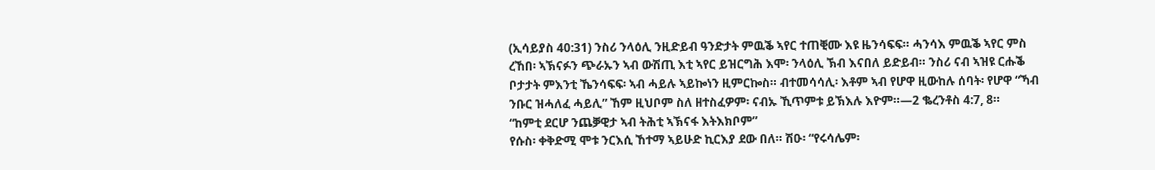(ኢሳይያስ 40:31) ንስሪ ንላዕሊ ንዚድይብ ዓንድታት ምዉቕ ኣየር ተጠቒሙ እዩ ዜንሳፍፍ። ሓንሳእ ምዉቕ ኣየር ምስ ረኸበ፡ ኣኽናፉን ጭራኡን ኣብ ውሽጢ እቲ ኣየር ይዝርግሕ እሞ፡ ንላዕሊ ኽብ እናበለ ይድይብ። ንስሪ ናብ ኣዝዩ ርሑቕ ቦታታት ምእንቲ ኼንሳፍፍ፡ ኣብ ሓይሉ ኣይኰነን ዚምርኰስ። ብተመሳሳሊ፡ እቶም ኣብ የሆዋ ዚውከሉ ሰባት፡ የሆዋ “ኻብ ንቡር ዝሓለፈ ሓይሊ” ኸም ዚህቦም ስለ ዘተስፈዎም፡ ናብኡ ኺጥምቱ ይኽእሉ እዮም።—2 ቈረንቶስ 4:7, 8።
“ከምቲ ደርሆ ንጨቓዊታ ኣብ ትሕቲ ኣኽናፋ እትእክቦም”
የሱስ፡ ቀቅድሚ ሞቱ ንርእሲ ኸተማ ኣይሁድ ኪርእያ ደው በለ። ሽዑ፡ “የሩሳሌም፡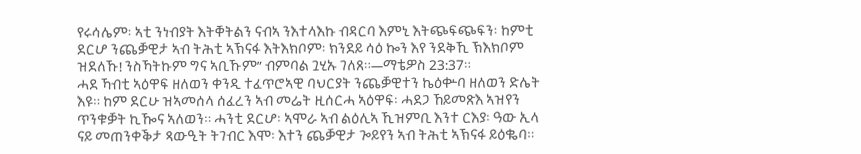የሩሳሌም፡ ኣቲ ንነብያት እትቐትልን ናብኣ ንእተላእኩ ብዳርባ እምኒ እትጭፍጭፍን፡ ከምቲ ደርሆ ንጨቓዊታ ኣብ ትሕቲ ኣኽናፋ እትእክቦም፡ ክንደይ ሳዕ ኰን እየ ንደቅኺ ኽእክቦም ዝደለኹ! ንስኻትኩም ግና ኣቢኹም” ብምባል ጓሂኡ ገለጸ።—ማቴዎስ 23:37።
ሓደ ኻብቲ ኣዕዋፍ ዘለወን ቀንዲ ተፈጥሮኣዊ ባህርያት ንጨቓዊተን ኬዕቍባ ዘለወን ድሌት እዩ። ከም ደርሁ ዝኣመሰላ ሰፈረን ኣብ መሬት ዚሰርሓ ኣዕዋፍ፡ ሓደጋ ኸይመጽእ ኣዝየን ጥንቁቓት ኪዀና ኣለወን። ሓንቲ ደርሆ፡ ኣሞራ ኣብ ልዕሊኣ ኺዝምቢ እንተ ርእያ፡ ዓው ኢላ ናይ መጠንቀቕታ ጻውዒት ትገብር እሞ፡ እተን ጨቓዊታ ጐይየን ኣብ ትሕቲ ኣኽናፋ ይዕቈባ።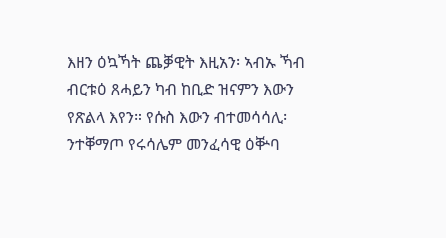እዘን ዕኳኻት ጨቓዊት እዚአን፡ ኣብኡ ኻብ ብርቱዕ ጸሓይን ካብ ከቢድ ዝናምን እውን የጽልላ እየን። የሱስ እውን ብተመሳሳሊ፡ ንተቐማጦ የሩሳሌም መንፈሳዊ ዕቝባ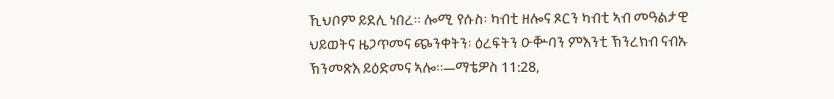ኺህቦም ይደሊ ነበረ። ሎሚ የሱስ፡ ካብቲ ዘሎና ጾርን ካብቲ ኣብ መዓልታዊ ህይወትና ዜጋጥመና ጭንቀትን፡ ዕረፍትን ዑቝባን ምእንቲ ኽንረክብ ናብኡ ኽንመጽእ ይዕድመና ኣሎ።—ማቴዎስ 11:28,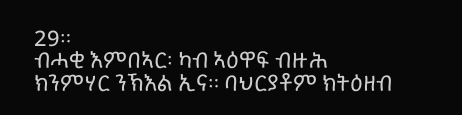29።
ብሓቂ እምበኣር፡ ካብ ኣዕዋፍ ብዙሕ ክንምሃር ንኽእል ኢና። ባህርያቶም ክትዕዘብ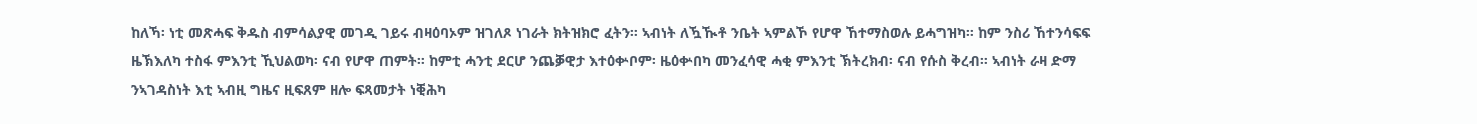ከለኻ፡ ነቲ መጽሓፍ ቅዱስ ብምሳልያዊ መገዲ ገይሩ ብዛዕባኦም ዝገለጾ ነገራት ክትዝክሮ ፈትን። ኣብነት ለዃዂቶ ንቤት ኣምልኾ የሆዋ ኸተማስወሉ ይሓግዝካ። ከም ንስሪ ኸተንሳፍፍ ዜኽእለካ ተስፋ ምእንቲ ኺህልወካ፡ ናብ የሆዋ ጠምት። ከምቲ ሓንቲ ደርሆ ንጨቓዊታ እተዕቍቦም፡ ዜዕቍበካ መንፈሳዊ ሓቂ ምእንቲ ኽትረክብ፡ ናብ የሱስ ቅረብ። ኣብነት ራዛ ድማ ንኣገዳስነት እቲ ኣብዚ ግዜና ዚፍጸም ዘሎ ፍጻመታት ነቒሕካ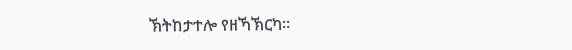ኽትከታተሎ የዘኻኽርካ።